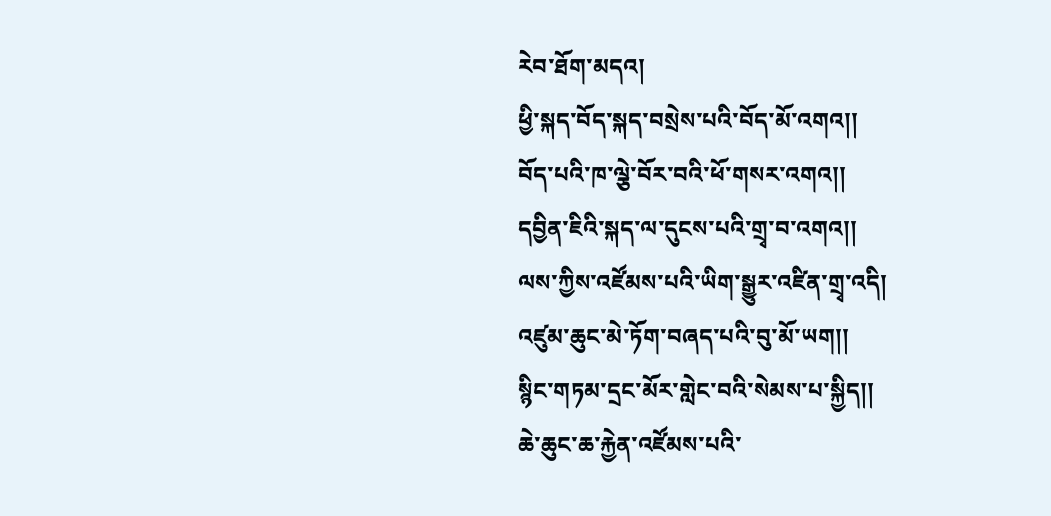རེབ་ཐོག་མདའ།
ཕྱི་སྐད་བོད་སྐད་བསྲེས་པའི་བོད་མོ་འགའ།།
བོད་པའི་ཁ་ལྕེ་བོར་བའི་ཕོ་གསར་འགའ།།
དབྱིན་ཇིའི་སྐད་ལ་དུངས་པའི་གྲྭ་བ་འགའ།།
ལས་ཀྱིས་འཛོམས་པའི་ཡིག་སྒྱུར་འཛིན་གྲྭ་འདི།
འཛུམ་ཆུང་མེ་ཏོག་བཞད་པའི་བུ་མོ་ཡག།།
སྙིང་གཏམ་དྲང་མོར་གླེང་བའི་སེམས་པ་སྐྱིད།།
ཆེ་ཆུང་ཆ་རྐྱེན་འཛོམས་པའི་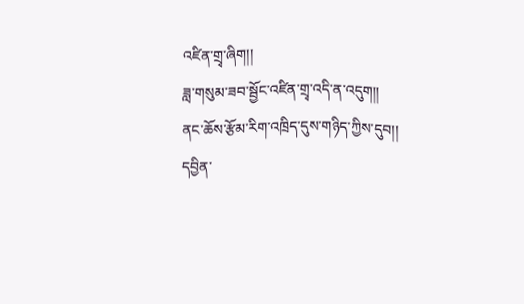འཛིན་གྲྭ་ཞིག།།
ཟླ་གསུམ་ཟབ་སྦྱོང་འཛིན་གྲྭ་འདི་ན་འདུག།།
ནང་ཆོས་རྩོམ་རིག་འཁྲིད་དུས་གཉིད་ཀྱིས་དུབ།།
དབྱིན་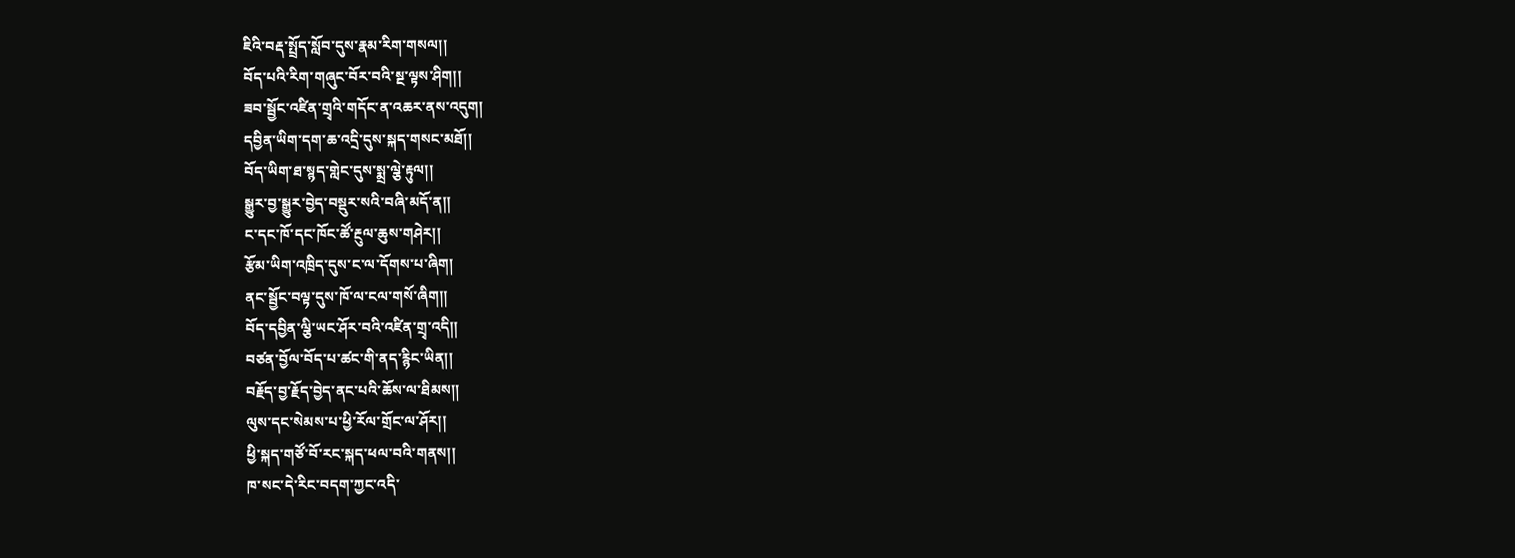ཇིའི་བརྡ་སྤྲོད་སློབ་དུས་རྣམ་རིག་གསལ།།
བོད་པའི་རིག་གཞུང་བོར་བའི་སྔ་ལྟས་ཤིག།།
ཟབ་སྦྱོང་འཛིན་གྲྭའི་གདོང་ན་འཆར་ནས་འདུག།
དབྱིན་ཡིག་དག་ཆ་འདྲི་དུས་སྐད་གསང་མཐོ།།
བོད་ཡིག་ཐ་སྙད་གླེང་དུས་སྨྲ་ལྕེ་རྟུལ།།
སྒྱུར་བྱ་སྒྱུར་བྱེད་བསྡུར་སའི་བཞི་མདོ་ན།།
ང་དང་ཁོ་དང་ཁོང་ཚོ་རྔུལ་ཆུས་གཤེར།།
རྩོམ་ཡིག་འཁྲིད་དུས་ང་ལ་དོགས་པ་ཞིག།
ནང་སྦྱོང་བལྟ་དུས་ཁོ་ལ་ངལ་གསོ་ཞིག།།
བོད་དབྱིན་ལྕི་ཡང་ཤོར་བའི་འཛིན་གྲྭ་འདི།།
བཙན་བྱོལ་བོད་པ་ཚང་གི་ནད་རྙིང་ཡིན།།
བརྗོད་བྱ་རྗོད་བྱེད་ནང་པའི་ཆོས་ལ་ཐིམས།།
ལུས་དང་སེམས་པ་ཕྱི་རོལ་གྲོང་ལ་ཤོར།།
ཕྱི་སྐད་གཙོ་བོ་རང་སྐད་ཕལ་བའི་གནས།།
ཁ་སང་དེ་རིང་བདག་ཀྱང་འདི་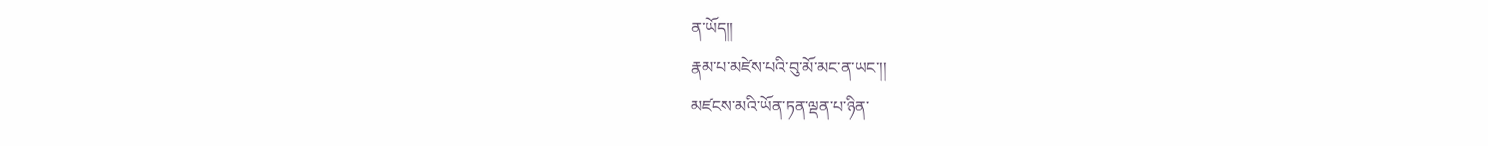ན་ཡོད།།
རྣམ་པ་མཛེས་པའི་བུ་མོ་མང་ན་ཡང་།།
མཛངས་མའི་ཡོན་ཏན་ལྡན་པ་ཉིན་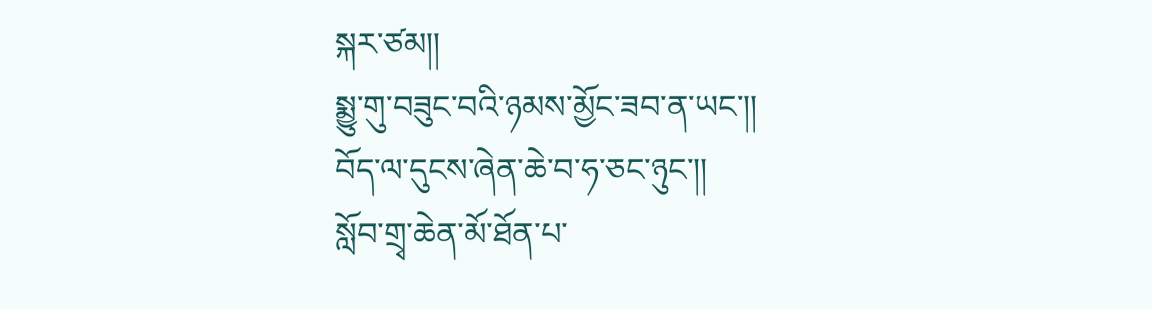སྐར་ཙམ།།
སྨྱུ་གུ་བཟུང་བའི་ཉམས་མྱོང་ཟབ་ན་ཡང་།།
བོད་ལ་དུངས་ཞེན་ཆེ་བ་ཧ་ཅང་ཉུང་།།
སློབ་གྲྭ་ཆེན་མོ་ཐོན་པ་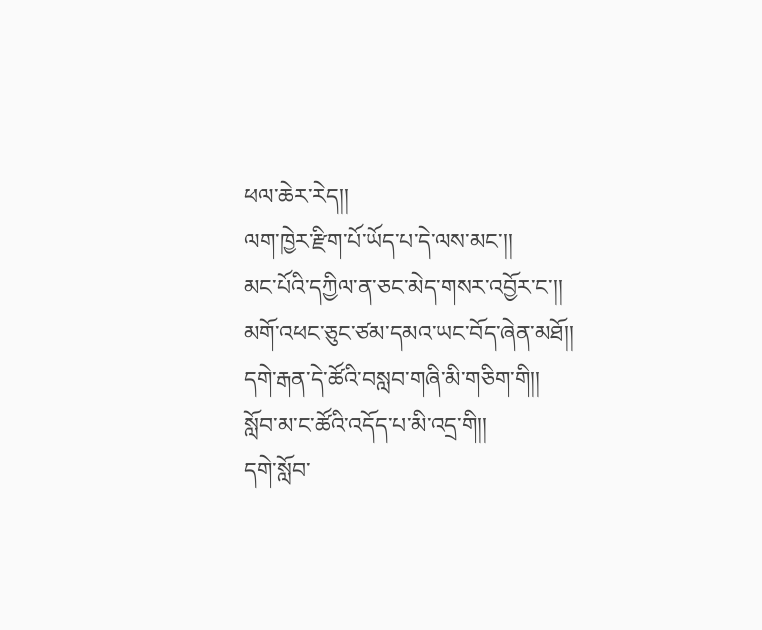ཕལ་ཆེར་རེད།།
ལག་ཁྱེར་རྫིག་པོ་ཡོད་པ་དེ་ལས་མང་།།
མང་པོའི་དཀྱིལ་ན་ཅང་མེད་གསར་འབྱོར་ང་།།
མགོ་འཕང་ཅུང་ཙམ་དམའ་ཡང་བོད་ཞེན་མཐོ།།
དགེ་རྒན་དེ་ཚོའི་བསླབ་གཞི་མི་གཅིག་གི།།
སློབ་མ་ང་ཚོའི་འདོད་པ་མི་འདྲ་གི།།
དགེ་སློབ་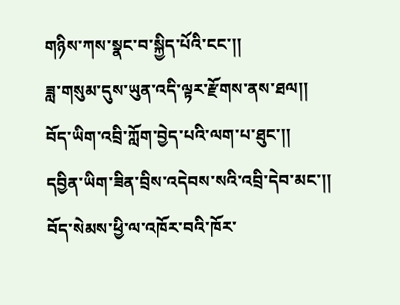གཉིས་ཀས་སྣང་བ་སྐྱིད་པོའི་ངང་།།
ཟླ་གསུམ་དུས་ཡུན་འདི་ལྟར་རྫོགས་ནས་ཐལ།།
བོད་ཡིག་འབྲི་ཀློག་བྱེད་པའི་ལག་པ་ཐུང་།།
དབྱིན་ཡིག་ཟིན་བྲིས་འདེབས་སའི་འབྲི་དེབ་མང་།།
བོད་སེམས་ཕྱི་ལ་འཁོར་བའི་ཁོར་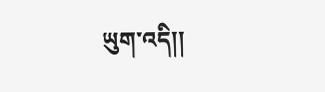ཡུག་འདི།།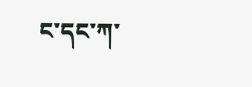ང་དང་ཀ་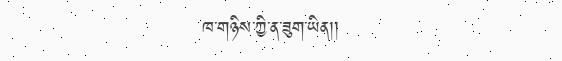ཁ་གཉིས་ཀྱི་ན་ཟུག་ཡིན།།